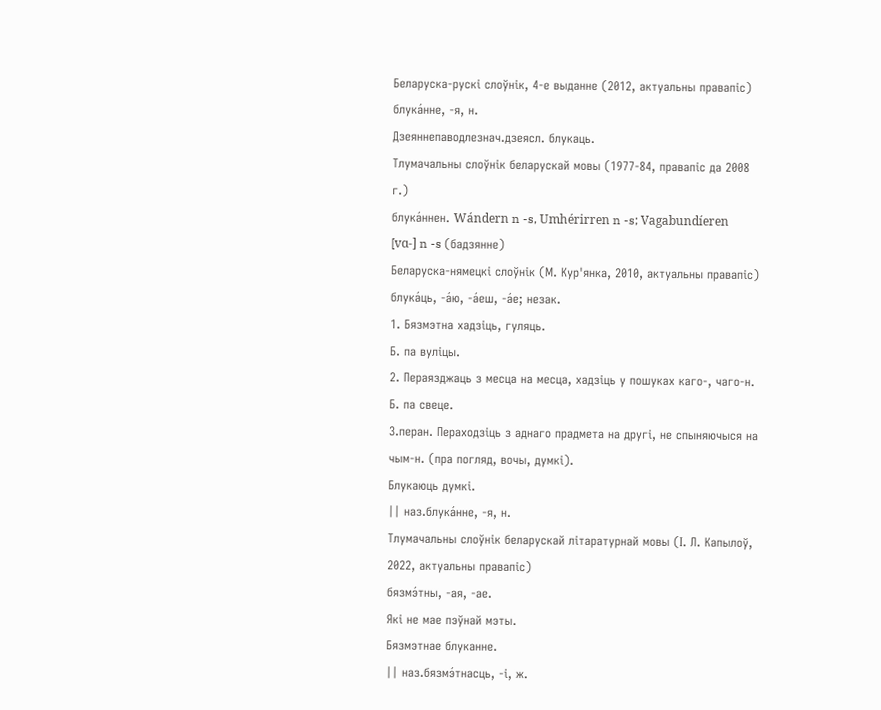Беларуска-рускі слоўнік, 4-е выданне (2012, актуальны правапіс)
блука́нне, ‑я, н.
Дзеяннепаводлезнач.дзеясл. блукаць.
Тлумачальны слоўнік беларускай мовы (1977-84, правапіс да 2008 г.)
блука́ннен. Wándern n -s, Umhérirren n -s; Vagabundíeren [vɑ-] n -s (бадзянне)
Беларуска-нямецкі слоўнік (М. Кур'янка, 2010, актуальны правапіс)
блука́ць, -а́ю, -а́еш, -а́е; незак.
1. Бязмэтна хадзіць, гуляць.
Б. па вуліцы.
2. Пераязджаць з месца на месца, хадзіць у пошуках каго-, чаго-н.
Б. па свеце.
3.перан. Пераходзіць з аднаго прадмета на другі, не спыняючыся на чым-н. (пра погляд, вочы, думкі).
Блукаюць думкі.
|| наз.блука́нне, -я, н.
Тлумачальны слоўнік беларускай літаратурнай мовы (І. Л. Капылоў, 2022, актуальны правапіс)
бязмэ́тны, -ая, -ае.
Які не мае пэўнай мэты.
Бязмэтнае блуканне.
|| наз.бязмэ́тнасць, -і, ж.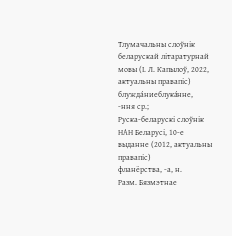Тлумачальны слоўнік беларускай літаратурнай мовы (І. Л. Капылоў, 2022, актуальны правапіс)
блужда́ниеблука́нне, -ння ср.;
Руска-беларускі слоўнік НАН Беларусі, 10-е выданне (2012, актуальны правапіс)
фланёрства, ‑а, н.
Разм. Бязмэтнае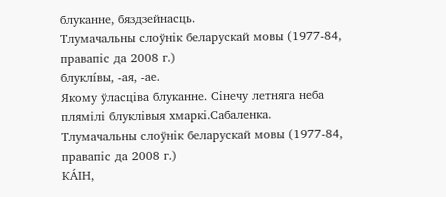блуканне, бяздзейнасць.
Тлумачальны слоўнік беларускай мовы (1977-84, правапіс да 2008 г.)
блуклі́вы, ‑ая, ‑ае.
Якому ўласціва блуканне. Сінечу летняга неба плямілі блуклівыя хмаркі.Сабаленка.
Тлумачальны слоўнік беларускай мовы (1977-84, правапіс да 2008 г.)
КА́ІН,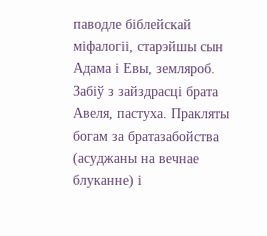паводле біблейскай міфалогіі, старэйшы сын Адама і Евы, земляроб. Забіў з зайздрасці брата Авеля, пастуха. Пракляты богам за братазабойства (асуджаны на вечнае блуканне) і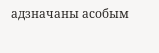адзначаны асобым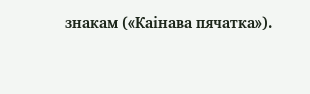знакам («Каінава пячатка»).